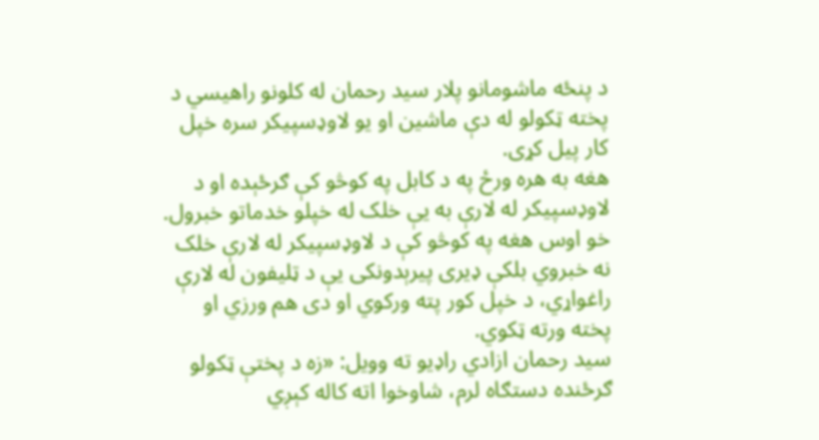د پنځه ماشومانو پلار سید رحمان له کلونو راهیسي د پخته ټکولو له دې ماشین او یو لاوډسپیکر سره خپل کار پیل کړی.
هغه به هره ورځ په د کابل په کوڅو کې ګرځېده او د لاوډسپیکر له لارې به یې خلک له خپلو خدماتو خبرول.
خو اوس هغه په کوڅو کې د لاوډسپیکر له لارې خلک نه خبروي بلکې ډیری پیرېدونکی یې د ټلیفون له لارې راغواړي، د خپل کور پته ورکوي او دی هم ورزي او پخته ورته ټکوي.
سید رحمان ازادي راډيو ته وویل: «زه د پختې ټکولو ګرځنده دستګاه لرم، شاوخوا اته کاله کېږي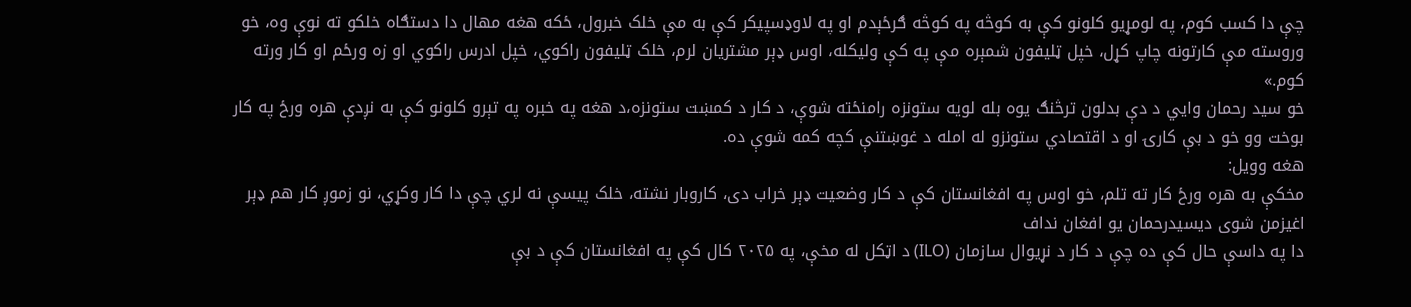چې دا کسب کوم، په لومړیو کلونو کې به کوڅه په کوڅه ګرځېدم او په لاوډسپیکر کې به مې خلک خبرول، ځکه هغه مهال دا دستګاه خلکو ته نوې وه، خو وروسته مې کارتونه چاپ کړل، خپل ټلیفون شمېره مې په کې ولیکله، اوس ډېر مشتریان لرم، خلک ټلیفون راکوي، خپل ادرس راکوي او زه ورځم او کار ورته کوم.»
خو سید رحمان وايي د دې بدلون ترڅنګ یوه بله لویه ستونزه رامنځته شوې، د کار د کمښت ستونزه،د هغه په خبره په تېرو کلونو کې به نږدې هره ورځ په کار بوخت وو خو د بې کارۍ او د اقتصادي ستونزو له امله د غوښتنې کچه کمه شوې ده.
هغه وویل:
مخکې به هره ورځ کار ته تلم، خو اوس په افغانستان کې د کار وضعیت ډېر خراب دی، کاروبار نشته، خلک پیسې نه لري چې دا کار وکړي، نو زموږ کار هم ډېر اغیزمن شوی دیسیدرحمان یو افغان نداف
دا په داسې حال کې ده چې د کار د نړیوال سازمان (ILO) د اټکل له مخې، په ۲۰۲۵ کال کې په افغانستان کې د بې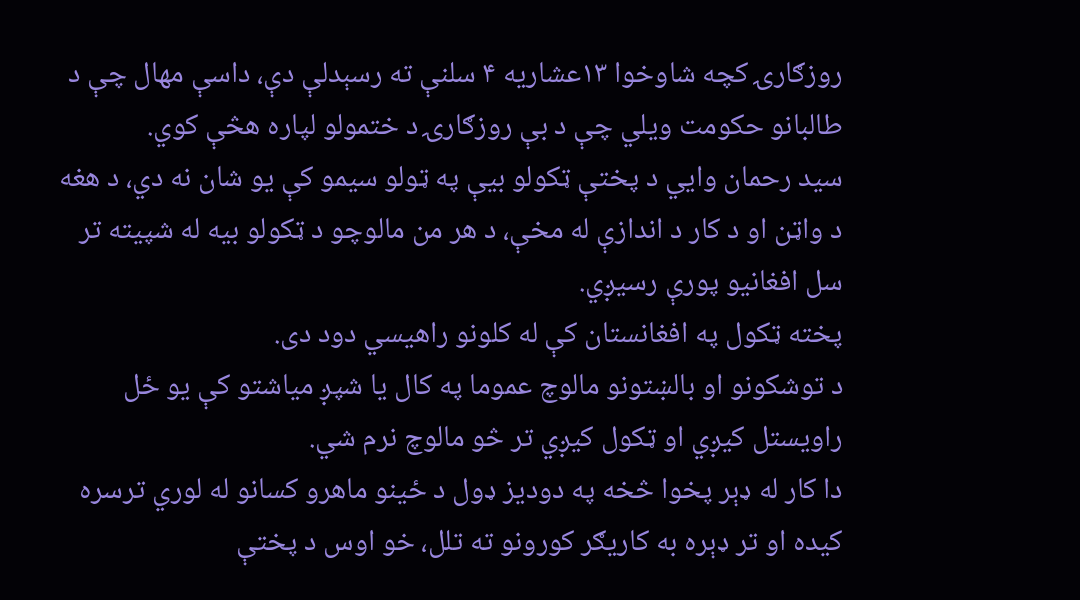روزګارۍ کچه شاوخوا ۱۳عشاریه ۴ سلنې ته رسېدلې دې، داسې مهال چې د طالبانو حکومت ویلي چې د بې روزګارۍ د ختمولو لپاره هڅې کوي.
سید رحمان وايي د پختې ټکولو بیې په ټولو سیمو کې یو شان نه دي، د هغه د واټن او د کار د اندازې له مخې، د هر من مالوچو د ټکولو بیه له شپیته تر سل افغانیو پورې رسیږي.
پخته ټکول په افغانستان کې له کلونو راهیسي دود دی.
د توشکونو او بالښتونو مالوچ عموما په کال یا شپږ میاشتو کې یو ځل راویستل کیږي او ټکول کیږي تر څو مالوچ نرم شي.
دا کار له ډېر پخوا څخه په دودیز ډول د ځینو ماهرو کسانو له لوري ترسره کیده او تر ډېره به کاریګر کورونو ته تلل، خو اوس د پختې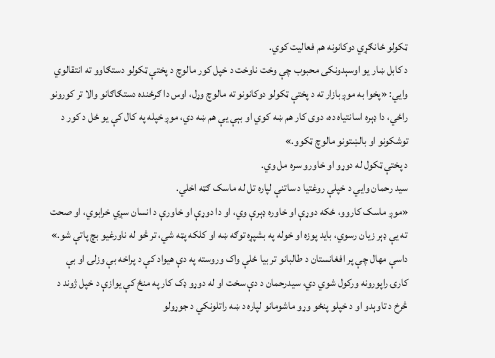ټکولو ځانګړي دوکانونه هم فعالیت کوي.
د کابل ښار یو اوسېدونکی محبوب چې وخت ناوخت د خپل کور مالوچ د پختې ټکولو دستګاوو ته انتقالوي وايي: «پخوا به موږ بازار ته د پختې ټکولو دوکانونو ته مالوچ وړل، اوس دا ګرځنده دستګاګانو والا تر کورونو راځي، دا ډېره اسانتیاه ده، دوی کار هم ښه کوي او بېې یې هم ښه دي، موږ خپله په کال کې یو ځل د کور د توشکونو او بالښتونو مالوچ ټکوو.»
د پختې ټکول له دوړو او خاورو سره مل وي.
سید رحمان وايي د خپلې روغتیا د ساتنې لپاره تل له ماسک ګټه اخلي.
«موږ ماسک کاروو، ځکه دوړې او خاوره ډېرې وي، او دا دوړې او خاورې د انسان سږي خرابوي، او صحت ته یې ډېر زیان رسوي، باید پوزه او خوله په بشپړه توګه ښه او کلکه پټه شي، تر څو له ناورغیو بچ پاتې شو.»
داسې مهال چې پر افغانستان د طالبانو تر بیا ځلې واک وروسته په دې هیواد کې د پراخه بې وزلۍ او بې کارۍ راپورونه ورکول شوي دي، سیدرحمان د دې سخت او له دوړو ډک کار په منځ کې یوازې د خپل ژوند د څرخ د تاوېدو او د خپلو پنځو وړو ماشومانو لپاره د ښه راتلونکي د جوړولو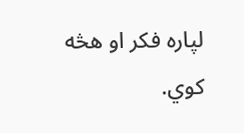لپاره فکر او هڅه کوي.